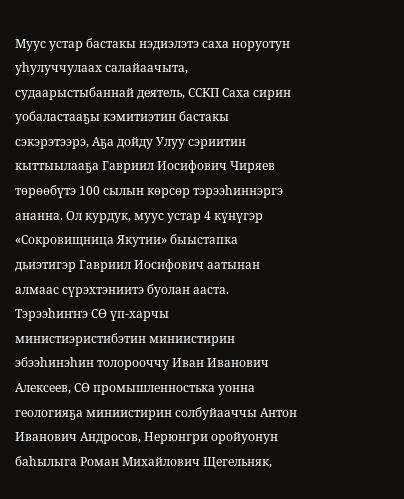Муус устар бастакы нэдиэлэтэ саха норуотун уһулуччулаах салайаачыта, судаарыстыбаннай деятель, ССКП Саха сирин уобаластааҕы кэмитиэтин бастакы сэкэрэтээрэ, Аҕа дойду Улуу сэриитин кыттыылааҕа Гавриил Иосифович Чиряев төрөөбүтэ 100 сылын көрсөр тэрээһиннэргэ ананна. Ол курдук, муус устар 4 күнүгэр «Сокровищница Якутии» быыстапка дьиэтигэр Гавриил Иосифович аатынан алмаас сүрэхтэниитэ буолан ааста.
Тэрээһиҥҥэ СӨ үп-харчы министиэристибэтин миниистирин эбээһинэһин толорооччу Иван Иванович Алексеев, СӨ промышленностька уонна геологияҕа миниистирин солбуйааччы Антон Иванович Андросов, Нерюнгри оройуонун баһылыга Роман Михайлович Щегельняк,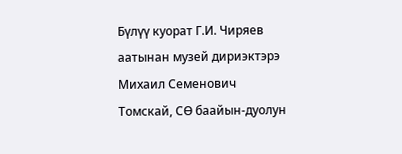Бүлүү куорат Г.И. Чиряев аатынан музей дириэктэрэ Михаил Семенович Томскай, СӨ баайын-дуолун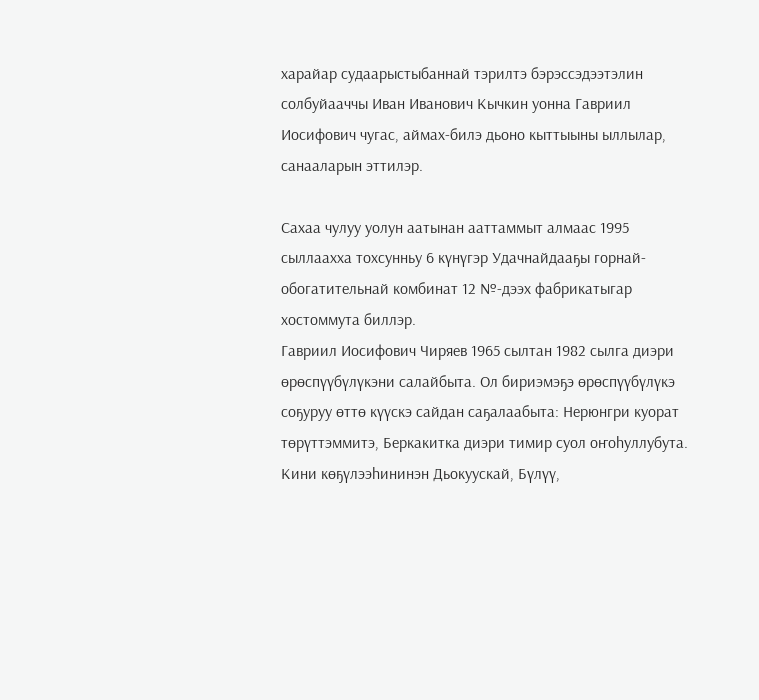харайар судаарыстыбаннай тэрилтэ бэрэссэдээтэлин солбуйааччы Иван Иванович Кычкин уонна Гавриил Иосифович чугас, аймах-билэ дьоно кыттыыны ыллылар, санааларын эттилэр.

Сахаа чулуу уолун аатынан ааттаммыт алмаас 1995 сыллаахха тохсунньу 6 күнүгэр Удачнайдааҕы горнай-обогатительнай комбинат 12 №-дээх фабрикатыгар хостоммута биллэр.
Гавриил Иосифович Чиряев 1965 сылтан 1982 сылга диэри өрөспүүбүлүкэни салайбыта. Ол бириэмэҕэ өрөспүүбүлүкэ соҕуруу өттө күүскэ сайдан саҕалаабыта: Нерюнгри куорат төрүттэммитэ, Беркакитка диэри тимир суол оҥоһуллубута. Кини көҕүлээһининэн Дьокуускай, Бүлүү,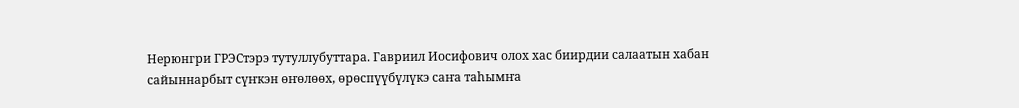Нерюнгри ГРЭСтэрэ тутуллубуттара. Гавриил Иосифович олох хас биирдии салаатын хабан сайыннарбыт сүҥкэн өҥөлөөх, өрөспүүбүлүкэ саҥа таһымҥа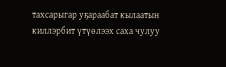тахсарыгар уҕараабат кылаатын киллэрбит үтүөлээх саха чулуу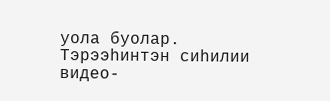уола буолар.
Тэрээһинтэн сиһилии видео-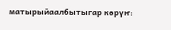матырыйаалбытыгар көрүҥ: